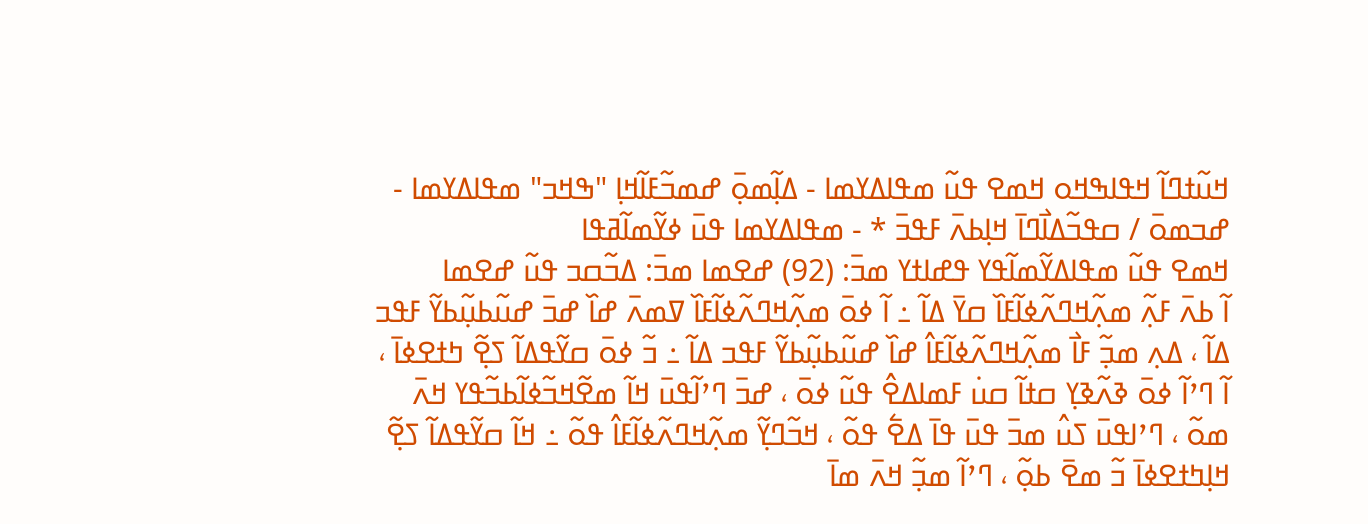ߞߎ߬ߙߣߊ߬ ߞߟߊߒߞߋ ߞߘߐ ߟߎ߬ ߘߟߊߡߌߘߊ - ߡߊ߲߬ߘߋ߲߫ ߝߘߏ߬ߓߊ߬ߞߊ߲ "ߒߞߏ" ߘߟߊߡߌߘߊ - ߝߏߘߋ߫ / ߛߟߏ߬ߡߊ߯ߣߊ߫ ߞߊ߲ߕߍ߫ ߓߟߏ߫ * - ߘߟߊߡߌߘߊ ߟߎ߫ ߦߌ߬ߘߊ߬ߥߟߊ
ߞߘߐ ߟߎ߬ ߘߟߊߡߌ߬ߘߊ߬ߟߌ ߟߝߊߙߌ ߘߏ߫: (92) ߝߐߘߊ ߘߏ߫: ߡߏ߬ߛߏ ߟߎ߬ ߝߐߘߊ
ߊ߬ ߕߍ߫ ߓߍ߲߬ ߘߍ߲߬ߞߣߍ߬ߦߊ߬ߓߊ߰ ߛߌ߫ ߡߊ߬ ߸ ߊ߬ ߦߋ߫ ߘߍ߲߬ߞߣߍ߬ߦߊ߬ߓߊ߰ ߜߘߍ߫ ߝߊ߰ ߝߏ߫ ߝߎ߬ߕߎ߲߬ߕߌ߬ ߓߟߏ ߡߊ߬ ، ߡߍ߲ ߘߏ߲߬ ߓߊ߯ ߘߍ߲߬ߞߣߍ߬ߦߊ߬ߓߊ߮ ߝߊ߰ ߝߎ߬ߕߎ߲߬ߕߌ߬ ߓߟߏ ߡߊ߬ ߸ ߏ߬ ߦߋ߫ ߛߌ߬ߟߡߊ߬ ߖߐ߲߬ ߤߙߐߦߊ߫ ، ߊ߬ ߣߴߊ߬ ߦߋ߫ ߢߍ߬ߢߌ߲ ߛߙߊ߬ ߛߎ߭ ߓߘߊߡߐ߮ ߟߎ߬ ߦߋ߫ ، ߝߏ߫ ߣߴߊ߬ߟߎ߫ ߞߊ߬ ߘߐ߬ߞߏ߬ߦߊ߬ߕߏ߬ߟߌ ߞߍ߫ ߘߋ߬ ، ߣߴߊߟߎ߫ ߖߎ߮ ߘߏ߫ ߟߎ߫ ߟߊ߫ ߡߐ߱ ߟߋ߬ ، ߞߏ߬ߣߌ߲߬ ߘߍ߲߬ߞߣߍ߬ߦߊ߬ߓߊ߮ ߟߋ߬ ߸ ߞߊ߬ ߛߌ߬ߟߡߊ߬ ߖߐ߲߬ ߞߊ߲ߤߙߐߦߊ߫ ߏ߬ ߘߐ߫ ߕߋ߲߬ ، ߣߴߊ߬ ߘߏ߲߬ ߞߍ߫ ߘߊ߫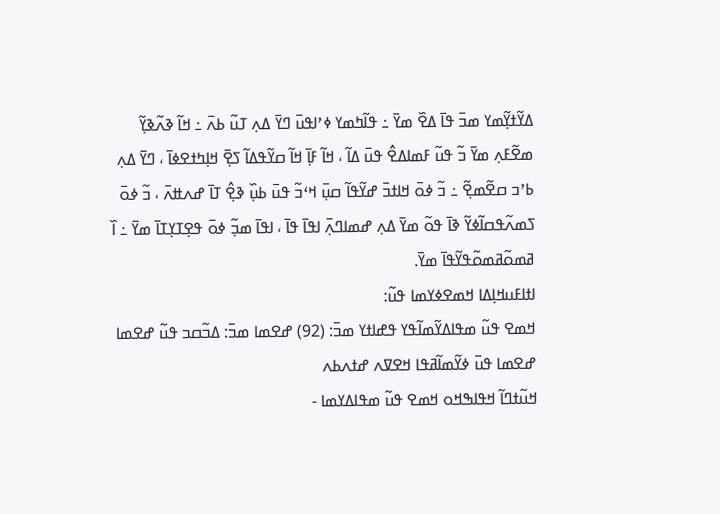ߡߌ߬ߙߌ߲߬ߘߌ ߘߏ߫ ߟߊ߫ ߡߐ߰ ߘߌ߫ ߸ ߟߊ߬ߤߘߌ ߦߴߊߟߎ߫ ߣߌ߫ ߡߍ߲ ߠߎ߬ ߕߍ߫ ߸ ߞߊ߬ ߢߍ߬ߢߌ߲߬ ߘߐ߬ߓߍ߲ ߘߌ߫ ߏ߬ ߟߎ߬ ߓߘߊߡߐ߮ ߟߎ߫ ߡߊ߬ ، ߞߊ߬ ߓߊ߲߫ ߞߊ߬ ߛߌ߬ߟߡߊ߬ ߖߐ߲߫ ߞߊ߲ߤߙߐߦߊ߫ ، ߣߌ߫ ߡߍ߲ ߕߴߏ ߛߐ߬ߘߐ߲߬ ߸ ߏ߬ ߦߋ߫ ߞߊߙߏ߫ ߝߌ߬ߟߊ߬ ߛߎ߲߫ ߞߵߏ߬ ߟߎ߫ ߕߎ߲߰ ߢߐ߲߮ ߠߊ߫ ߝߍߚߍ߫ ، ߏ߬ ߦߋ߫ ߖߘߍ߬ߟߛߊ߬ߦߌ߬ ߢߊ߫ ߟߋ߬ ߘߌ߫ ߡߍ߲ ߝߘߊߣߍ߲߫ ߊߟߊ߫ ߟߊ߫ ، ߊߟߊ߫ ߘߏ߲߬ ߦߋ߫ ߟߐ߲ߠߌ߲ߠߊ߫ ߘߌ߫ ߸ ߊ߰ ߥߘߋ߬ߥߘߋ߬ߟߌ߬ߟߊ߫ ߘߌ߫.
ߊߙߊߓߎߞߊ߲ߡߊ ߞߘߐߦߌߘߊ ߟߎ߬:
ߞߘߐ ߟߎ߬ ߘߟߊߡߌ߬ߘߊ߬ߟߌ ߟߝߊߙߌ ߘߏ߫: (92) ߝߐߘߊ ߘߏ߫: ߡߏ߬ߛߏ ߟߎ߬ ߝߐߘߊ
ߝߐߘߊ ߟߎ߫ ߦߌ߬ߘߊ߬ߥߟߊ ߞߐߜߍ ߝߙߍߕߍ
ߞߎ߬ߙߣߊ߬ ߞߟߊߒߞߋ ߞߘߐ ߟߎ߬ ߘߟߊߡߌߘߊ -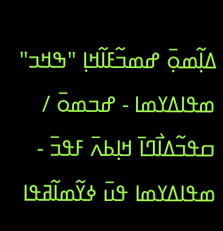ߡߊ߲߬ߘߋ߲߫ ߝߘߏ߬ߓߊ߬ߞߊ߲ "ߒߞߏ" ߘߟߊߡߌߘߊ - ߝߏߘߋ߫ / ߛߟߏ߬ߡߊ߯ߣߊ߫ ߞߊ߲ߕߍ߫ ߓߟߏ߫ - ߘߟߊߡߌߘߊ ߟߎ߫ ߦߌ߬ߘߊ߬ߥߟߊ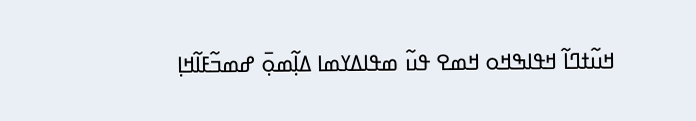ߞߎ߬ߙߣߊ߬ ߞߟߊߒߞߋ ߞߘߐ ߟߎ߬ ߘߟߊߡߌߘߊ ߡߊ߲߬ߘߋ߲߫ ߝߘߏ߬ߓߊ߬ߞߊ߲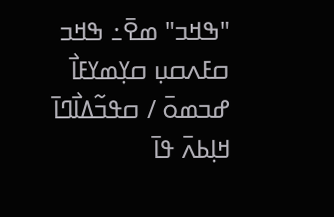"ߒߞߏ" ߘߐ߫߸ ߒߞߏ ߛߓߍߛߎ߲ ߛߌ߲ߘߌߓߊ߯ ߝߏߘߋ߫ / ߛߟߏ߬ߡߊ߯ߣߊ߫ ߞߊ߲ߕߍ߫ ߟߊ߫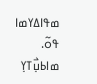ߘߟߊߡߌߘߊ ߟߋ߬.
ߘߊߕߎ߲߯ߠߌ߲